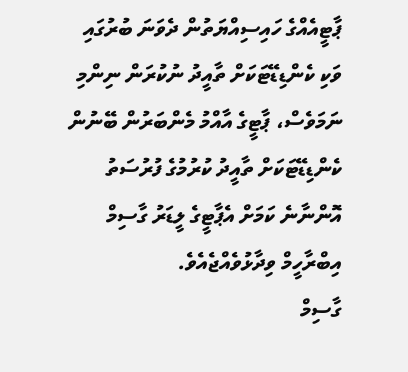ޕާޓީއެއްގެ ހައިސިއްޔަތުން ދެވަނަ ބުރުގައި ވަކި ކެންޑިޑޭޓަކަށް ތާއީދު ނުކުރަން ނިންމި ނަމަވެސް، ޕާޓީގެ އާއްމު މެންބަރުން ބޭނުން ކެންޑިޑޭޓަކަށް ތާއީދު ކުރުމުގެ ފުރުސަތު އޮންނާނެ ކަމަށް އެޕާޓީގެ ލީޑަރު ގާސިމް އިބްރާހީމް ވިދާޅުވެއްޖެއެވެ.
ގާސިމް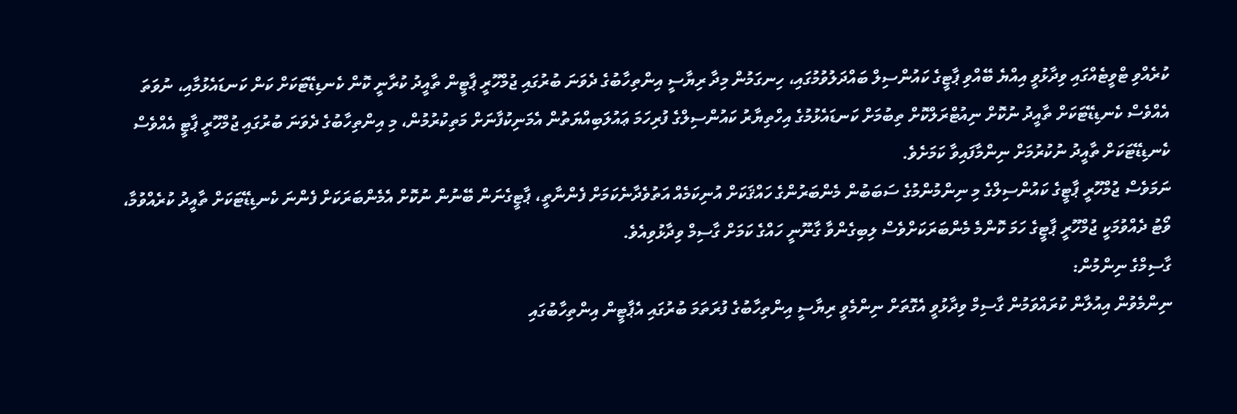ކުރެއްވި ޓްވީޓެއްގައި ވިދާޅުވީ އިއްޔެ ބޭއްވި ޕާޓީގެ ކައުންސިލް ބައްދަލުވުމުގައި، ހިނގަމުން މިދާ ރިޔާސީ އިންތިހާބުގެ ދެވަނަ ބުރުގައި ޖުމްހޫރީ ޕާޓީން ތާއީދު ކުރާނީ ކޮން ކެނޑިޑޭޓަކަށް ކަން ކަނޑައެޅުމާއި، ނުވަތަ އެއްވެސް ކެނޑިޑޭޓަކަށް ތާއީދު ނުކޮށް ނިއުޓްރަލްކޮށް ތިބުމަށް ކަނޑައެޅުމުގެ އިހްތިޔާރު ކައުންސިލްގެ ފުރިހަމަ ޢައުލަބިއްޔަތުން އެމަނިކުފާނަށް މަތިކުރުމުން، މި އިންތިހާބުގެ ދެވަނަ ބުރުގައި ޖުމްހޫރީ ޕާޓީ އެއްވެސް ކެނޑިޑޭޓަކަށް ތާއީދު ނުކުރުމަށް ނިންމާފައިވާ ކަމަށެވެ.
ނަމަވެސް ޖުމްހޫރީ ޕާޓީގެ ކައުންސިލްގެ މި ނިންމުންމުގެ ސަބަބުން މެންބަރުންގެ ހައްޤަކަށް އުނިކަމެއް އަތުވެދާނެކަމަށް ފެންނާތީ، ޕާޓީގެނަން ބޭނުން ނުކޮށް އެމެންބަރަކަށް ފެންނަ ކެނޑިޑޭޓަކަށް ތާއީދު ކުރެއްވުމާ، ވޯޓު ދެއްވުމަކީ ޖުމްހޫރީ ޕާޓީގެ ހަމަ ކޮންމެ މެންބަރަކަށްވެސް ލިބިގެންވާ ގާނޫނީ ހައްގެ ކަމަށް ގާސިމް ވިދާޅުވިއެވެ.
ގާސިމްގެ ނިންމުން:
ނިންމެވުން އިއުލާން ކުރައްވަމުން ގާސިމް ވިދާޅުވީ އެގޮތަށް ނިންމެވީ ރިޔާސީ އިންތިހާބުގެ ފުރަތަމަ ބުރުގައި އެޕާޓީން އިންތިހާބުގައި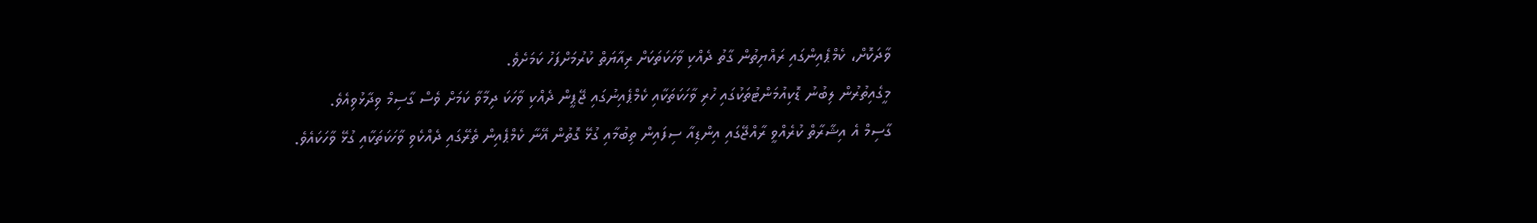ވާދަކޮށް، ކެމްޕެއިންގައި ރައްޔިތުން ގާތު ދެއްކި ވާހަކަތަކަށް ރިއާޔަތް ކުރުމަށްފަހު ކަމަށެވެ.
މީގެއިތުރުން ލިބުނު ޑޮކިއުމަންޓުތަކުގައި ހުރި ވާހަކަތަކާއި ކެމްޕެއިނުގައި ޖޭޕީން ދެއްކި ވާހަކަ ދިމާވާ ކަމަށް ވެސް ގާސިމް ވިދާޅުވިއެވެ.
ގާސިމް އެ އިޝާރާތް ކުރެއްވީ ރާއްޖޭގައި އިންޑިއާ ސިފައިން ތިބުމާއި ގުޅޭ ގޮތުން އޭނާ ކެމްޕެއިން ތެރޭގައި ދެއްކެވި ވާހަކަތަކާއި ގުޅޭ ވާހަކައެވެ.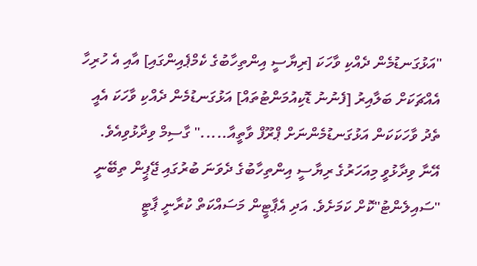"އަޅުގަނޑުމެން ދެއްކި ވާހަކަ [ރިޔާސީ އިންތިހާބުގެ ކެމްޕެއިންގައި] އާއި އެ ހުރިހާ އެއްޗަކަށް ބަލާއިރު [ފެނުނު ޑޮކިއުމަންޓުތައް] އަޅުގަނޑުމެން ދެއްކި ވާހަކަ އެއީ ތެދު ވާހަކަކަން އަޅުގަނޑުމެންނަށް ޕްރޫފް ވާތީއާ....." ގާސިމް ވިދާޅުވިއެވެ.
އޭނާ ވިދާޅުވީ މިއަހަރުގެ ރިޔާސީ އިންތިހާބުގެ ދެވަނަ ބުރުގައި ޖޭޕީން ތިބޭނީ "ސައިލެންޓު"ކޮށް ކަމަށެވެ. އަދި އެޕާޓީން މަސައްކަތް ކުރާނީ ޕާޓީ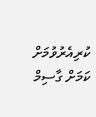ކުރިއެރުވުމަށް ކަމަށް ގާސިމް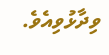ވިދާޅުވިއެވެ.